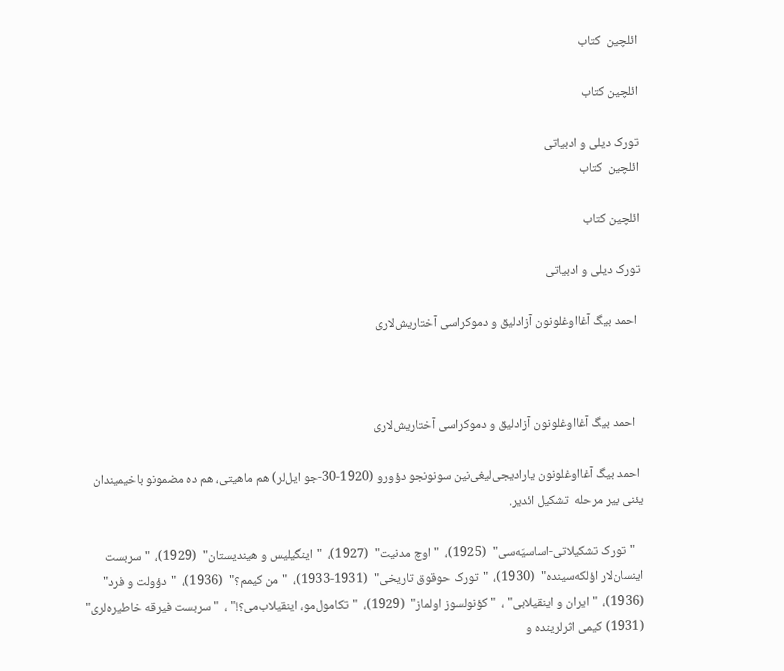ائلچین  کتاب

ائلچین کتاب

تورک دیلی و ادبیاتی
ائلچین  کتاب

ائلچین کتاب

تورک دیلی و ادبیاتی

 احمد بیگ آغااوغلونون آزادلیق و دموکراسی آختاریش‌لاری



  احمد بیگ آغااوغلونون آزادلیق و دموکراسی آختاریش‌لاری

 احمد بیگ آغااوغلونون یارادیجی‌لیغی‌نین سونونجو دؤورو (1920-30-جو ایل‌لر) هم ماهیتی، هم ده مضمونو باخیمیندان یئنی بیر مرحله  تشکیل ائدیر.

   "تورک تشکیلاتی-اساسیّه‌سی‌"  (1925)،  "اوچ مدنیت‌"  (1927)،  "اینگیلیس و هیندیستان‌"  (1929)،  "سربست اینسان‌لار اؤلکه‌سینده‌"  (1930)،  "تورک حوقوق تاریخی‌"  (1931-1933)،  "من کیمم؟‌"  (1936)،  "دؤولت و فرد‌"  (1936)،  "ایران و اینقیلابی‌" ،  "کؤنولسوز اولماز‌"  (1929)،  "تکامول‌مو، اینقیلاب‌می؟!" ،  "سربست فیرقه خاطیره‌لری‌"  (1931) کیمی اثرلرینده و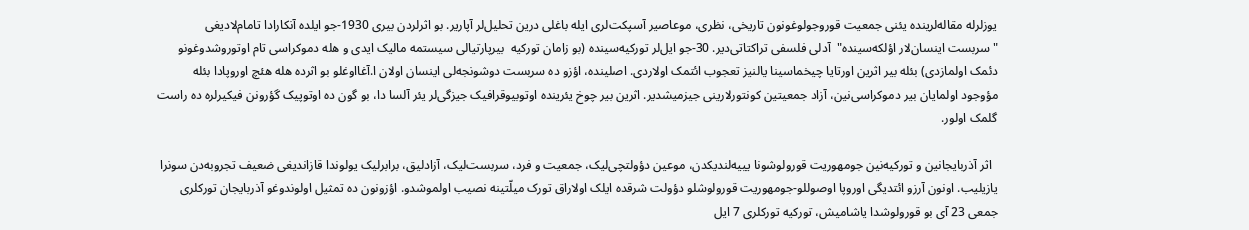یوزلرله مقاله‌لرینده یئنی جمعیت قوروجولوغونون تاریخی، نظری، موعاصیر آسپکت‌لری ایله باغلی درین تحلیل‌لر آپاریر. بو اثرلردن بیری 1930-جو ایلده آنکارادا تامام‌لادیغی  "سربست اینسان‌لار اؤلکه‌سینده‌"  آدلی فلسفی تراکتاتی‌دیر. 30-جو ایل‌لر تورکیه‌سینده (بو زامان تورکیه  بیرپارتیالی سیستمه مالیک ایدی و هله دموکراسی تام اوتوروشدوغونو دئمک اولمازدی) بئله بیر اثرین اورتایا چیخماسینا یالنیز تعجوب ائتمک اولاردی. اصلینده، اؤزو ده سربست دوشونجه‌لی اینسان اولان ا.آغااوغلو بو اثرده هله هئچ اوروپادا بئله مؤوجود اولمایان بیر دموکراسی‌نین، آزاد جمعیتین کونتورلارینی جیزمیشدیر. اثرین بیر چوخ یئرینده اوتوبیوقرافیک جیزگی‌لر یئر آلسا دا، بو گون ده اوتوپیک گؤرونن فیکیرلره ده راست گلمک اولور.

  اثر آذربایجانین و تورکیه‌نین جومهوریت قورولوشونا یییه‌لندیکدن، موعین دؤولتچی‌لیک، جمعیت و فرد، سربست‌لیک، آزادلیق، برابرلیک یولوندا قازاندیغی ضعیف تجروبه‌دن سونرا یازیلیب. اونون آرزو ائتدیگی اوروپا اوصوللو-جومهوریت قورولوشلو دؤولت شرقده ایلک اولاراق تورک میلّتینه نصیب اولموشدو. اؤزونون ده تمثیل اولوندوغو آذربایجان تورکلری جمعی 23 آی بو قورولوشدا یاشامیش، تورکیه تورکلری 7 ایل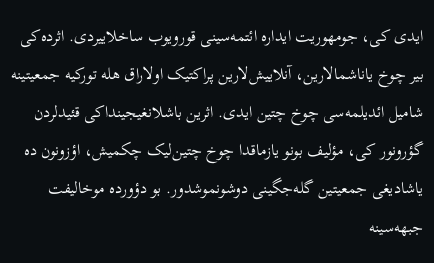ایدی کی، جومهوریت ایداره ائتمه‌سینی قورویوب ساخلاییردی. اثرده‌کی  بیر چوخ یاناشمالارین، آنلاییش‌لارین پراکتیک اولاراق هله تورکیه جمعیتینه شامیل ائدیلمه‌سی چوخ چتین ایدی. اثرین باشلانغیجینداکی قئیدلردن گؤرونور کی، مؤلیف بونو یازماقدا چوخ چتین‌لیک چکمیش، اؤزونون ده یاشادیغی جمعیتین گله‌جگینی دوشونموشدور. بو دؤورده موخالیفت جبهه‌سینه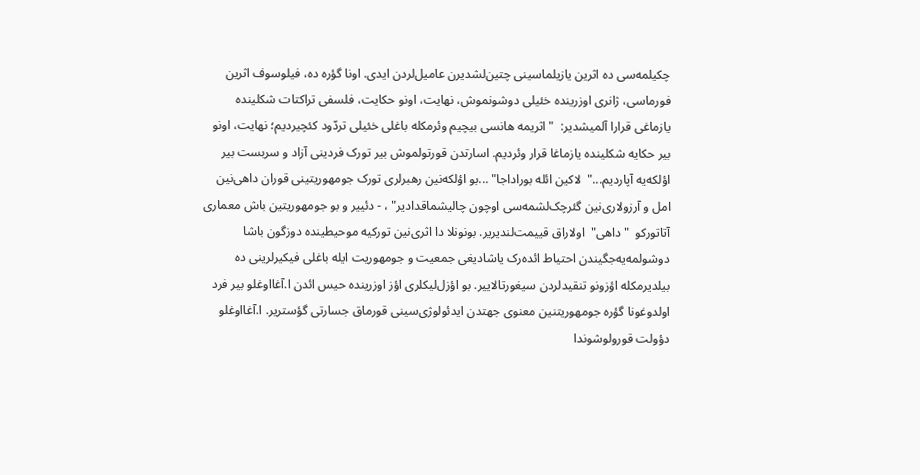چکیلمه‌سی ده اثرین یازیلماسینی چتین‌لشدیرن عامیل‌لردن ایدی. اونا گؤره ده، فیلوسوف اثرین فورماسی، ژانری اوزرینده خئیلی دوشونموش، نهایت، اونو حکایت، فلسفی تراکتات شکلینده یازماغی قرارا آلمیشدیر:  "اثریمه هانسی بیچیم وئرمکله باغلی خئیلی تردّود کئچیردیم؛ نهایت، اونو بیر حکایه شکلینده یازماغا قرار وئردیم. اسارتدن قورتولموش بیر تورک فردینی آزاد و سربست بیر اؤلکه‌یه آپاردیم..."  لاکین ائله بوراداجا‌" ...بو اؤلکه‌نین رهبرلری تورک جومهوریتینی قوران داهی‌نین امل و آرزولاری‌نین گئرچک‌لشمه‌سی اوچون چالیشماقدادیر" ، - دئییر و بو جومهوریتین باش معماری آتاتورکو  "داهی‌"  اولاراق قییمت‌لندیریر. بونونلا دا اثری‌نین تورکیه موحیطینده دوزگون باشا دوشولمه‌یه‌جگیندن احتیاط ائده‌رک یاشادیغی جمعیت و جومهوریت ایله باغلی فیکیرلرینی ده بیلدیرمکله اؤزونو تنقیدلردن سیغورتالاییر. بو اؤزل‌لیکلری اؤز اوزرینده حیس ائدن ا.آغااوغلو بیر فرد اولدوغونا گؤره جومهوریتنین معنوی جهتدن ایدئولوژی‌سینی قورماق جسارتی گؤستریر. ا.آغااوغلو دؤولت قورولوشوندا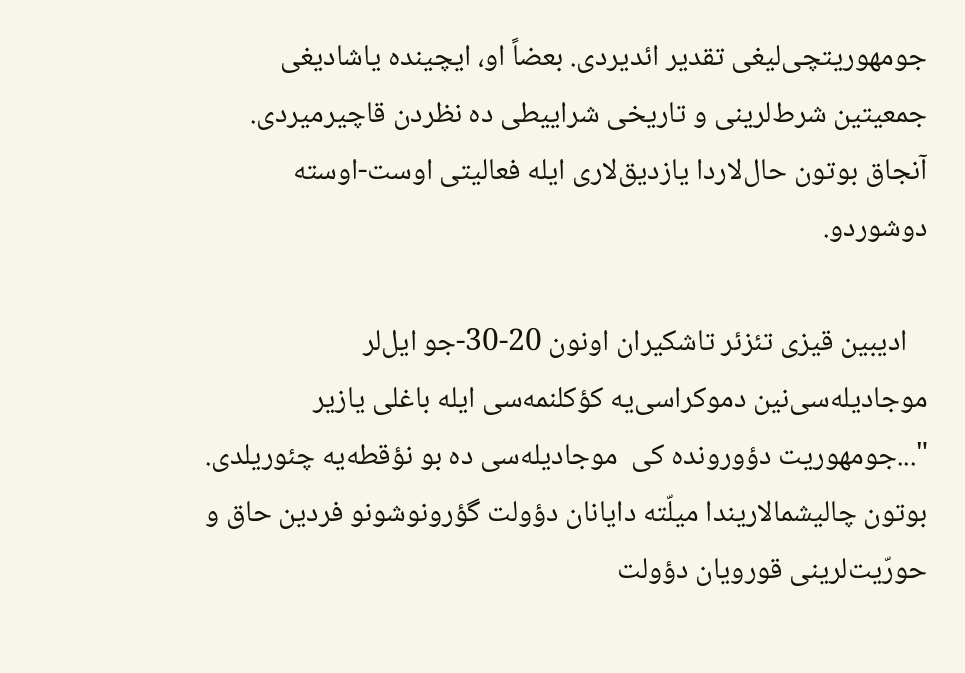جومهوریتچی‌لیغی تقدیر ائدیردی. بعضاً او، ایچینده یاشادیغی جمعیتین شرط‌لرینی و تاریخی شراییطی ده نظردن قاچیرمیردی. آنجاق بوتون حال‌لاردا یازدیق‌لاری ایله فعالیتی اوست-اوسته دوشوردو.

   ادیبین قیزی تئزئر تاشکیران اونون 20-30-جو ایل‌لر موجادیله‌سی‌نین دموکراسی‌یه کؤکلنمه‌سی ایله باغلی یازیر  "...جومهوریت دؤورونده کی  موجادیله‌سی ده بو نؤقطه‌یه چئوریلدی. بوتون چالیشمالاریندا میلّته دایانان دؤولت گؤرونوشونو فردین حاق و حورّیت‌لرینی قورویان دؤولت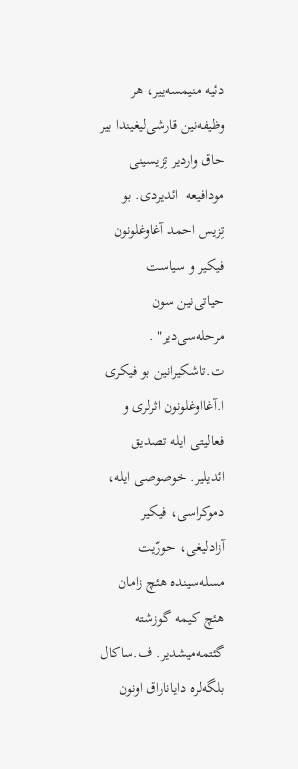دئیه منیمسه‌ییر، هر وظیفه‌‌نین قارشی‌لیغیندا بیر حاق واردیر تِزیسینی مودافیعه  ائدیردی. بو تِزیس احمد آغاوغلونون فیکیر و سیاست حیاتی‌نین سون مرحله‌سی‌دیر‌" . ت.تاشکیرانین بو فیکری ا.آغااوغلونون اثرلری و فعالیتی ایله تصدیق ائدیلیر. خوصوصی ایله، دموکراسی، فیکیر آزادلیغی، حورّیت مسله‌سینده هئچ زامان هئچ کیمه گوزشته گئتمه‌میشدیر. ف.ساکال بلگه‌لره دایاناراق اونون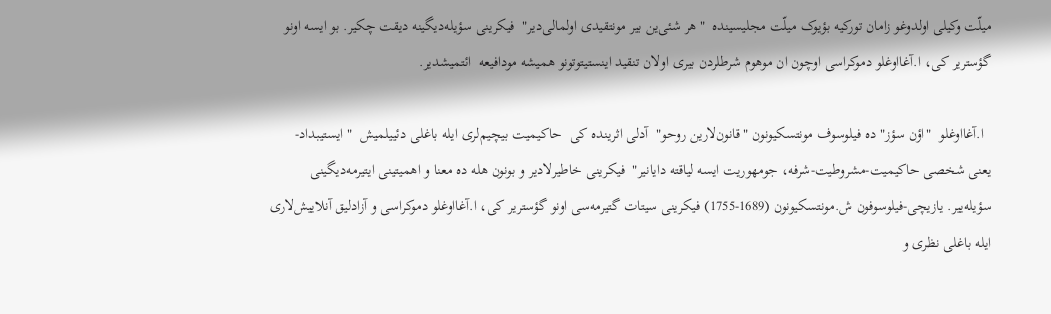میلّت وکیلی اولدوغو زامان تورکیه بؤیوک میلّت مجلیسینده  "هر شئی‌ین بیر مونتقیدی اولمالی‌دیر‌"  فیکرینی سؤیله‌دیگینه دیقت چکیر. بو ایسه اونو گؤستریر کی، ا.آغااوغلو دموکراسی اوچون ان موهوم شرطلردن بیری اولان تنقید اینستیتوتونو همیشه مودافیعه  ائتمیشدیر.

  ا.آغااوغلو  "اؤن سؤز‌" ده فیلوسوف مونتسکیونون‌ "قانون‌لارین روحو‌"  آدلی اثرینده کی  حاکیمیت بیچیم‌لری ایله باغلی دئییلمیش  " ایستیبداد- یعنی شخصی حاکیمیت-مشروطیت-شرفه، جومهوریت ایسه لیاقته دایانیر‌"  فیکرینی خاطیرلادیر و بونون هله ده معنا و اهمیتینی ایتیرمه‌دیگینی سؤیله‌ییر. یازیچی-فیلوسوفون ش.مونتسکیونون (1689-1755) فیکرینی سیتات گتیرمه‌سی اونو گؤستریر کی، ا.آغااوغلو دموکراسی و آزادلیق آنلاییش‌لاری ایله باغلی نظری و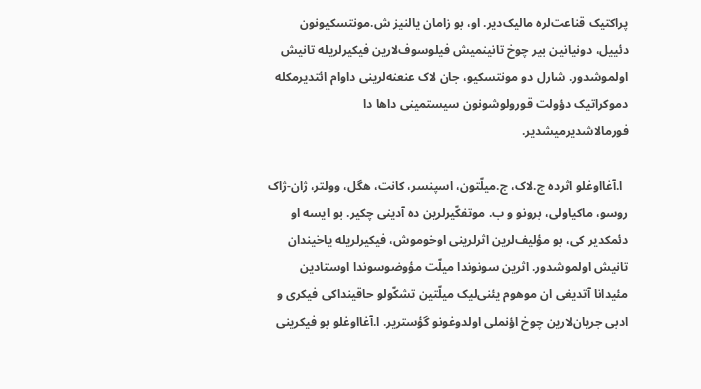پراکتیک قناعت‌لره مالیک‌دیر. او، بو زامان یالنیز ش.مونتسکیونون دئییل، دونیانین بیر چوخ تانینمیش فیلوسوف‌لارین فیکیرلریله تانیش اولموشدور. شارل دو مونتسکیو، جان لاک عنعنه‌لرینی داوام ائتدیرمکله دموکراتیک دؤولت قورولوشونون سیستمینی داها دا فورمالاشدیرمیشدیر.

  ا.آغااوغلو اثرده ج.لاک، ج.میلّتون، اسپنسر، کانت، هگل، وولتر، ژان-ژاک روسو، ماکیاولی، برونو و ب. موتفکّیرلرین ده آدینی چکیر. بو ایسه او دئمکدیر کی، بو مؤلیف‌لرین اثرلرینی اوخوموش، فیکیرلریله یاخیندان تانیش اولموشدور. اثرین سونوندا میلّت مؤوضوسوندا اوستادین مئیدانا آتدیغی ان موهوم یئنی‌لیک میلّتین تشکّولو حاقینداکی فیکری و ادبی جریان‌لارین چوخ اؤنملی اولدوغونو گؤستریر. ا.آغااوغلو بو فیکرینی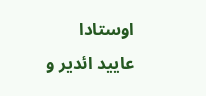اوستادا عایید ائدیر و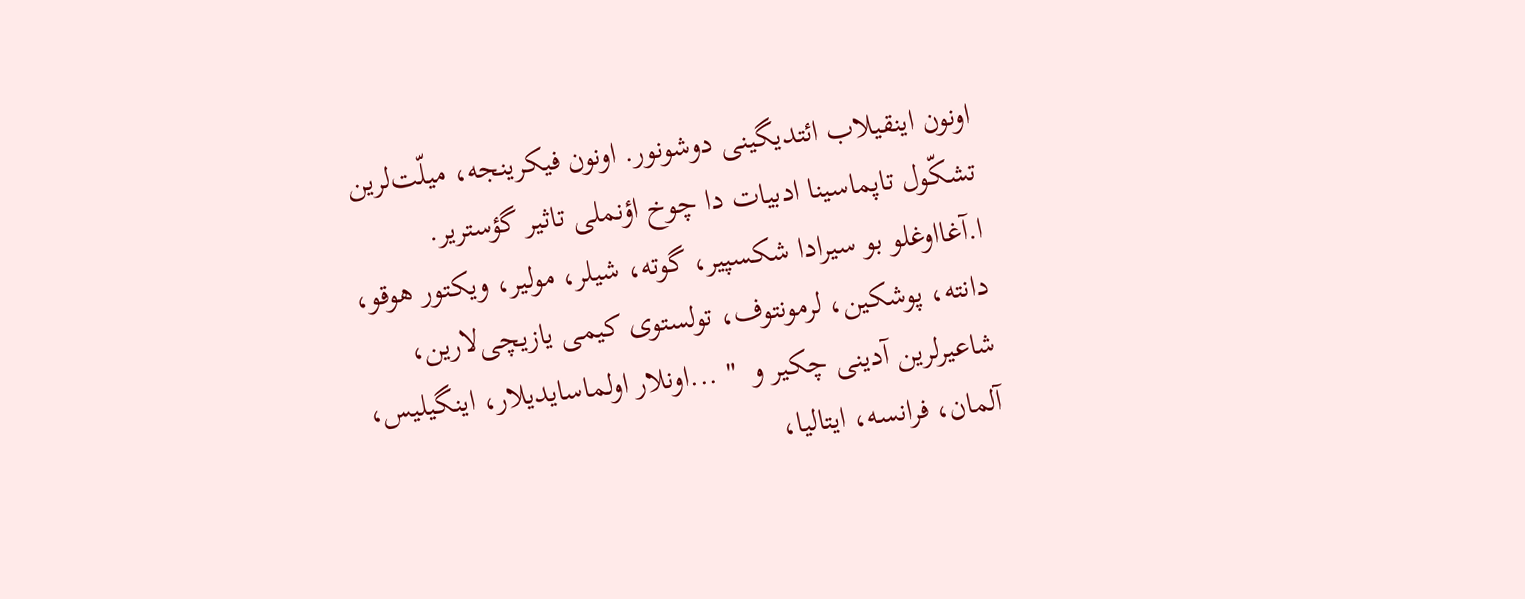اونون اینقیلاب ائتدیگینی دوشونور. اونون فیکرینجه، میلّت‌لرین تشکّول تاپماسینا ادبیات دا چوخ اؤنملی تاثیر گؤستریر. ا.آغااوغلو بو سیرادا شکسپیر، گوته، شیلر، مولیر، ویکتور هوقو، دانته، پوشکین، لرمونتوف، تولستوی کیمی یازیچی‌لارین، شاعیرلرین آدینی چکیر و  " ...اونلار اولماسایدیلار، اینگیلیس، آلمان، فرانسه، ایتالیا،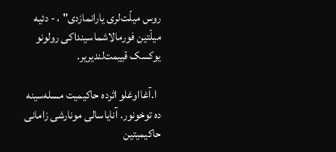روس میلّت‌لری یارانمازدی‌" ، - دئیه میلّتین فورمالاشماسینداکی رولونو یوکسک قییمت‌لندیریر.

  ا.آغااوغلو اثرده حاکیمیت مسله‌سینه ده توخونور. آنایاسالی مونارشی زامانی حاکیمیتین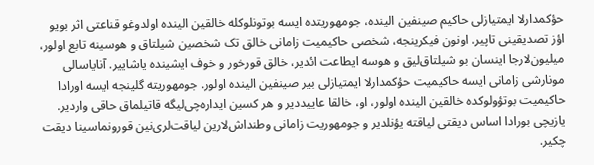حؤکمدارلا ایمتیازلی حاکیم صینفین الینده، جومهوریتده ایسه بوتونلوکله خالقین الینده اولدوغو قناعتی اثر بویو اؤز تصدیقینی تاپیر. اونون فیکرینجه، شخصی حاکیمیت زامانی خالق تک شخصین شیلتاق و هوسینه تابع اولور، میلیون‌لارجا اینسان بو شیلتاق‌لیق و هوسه ایطاعت ائدیر، خالق قورخور و خوف ایشینده یاشاییر. آنایاسالی مونارشی زامانی ایسه حاکیمیت حؤکمدارلا ایمتیازلی بیر صینفین الینده اولور. جومهوریته گلینجه ایسه اورادا حاکیمیت بوتؤولوکده خالقین الینده اولور، او، خالقا عاییددیر و هر کسین ایداره‌چی‌لیگه قاتیلماق حاقی واردیر. یازیچی بورادا اساس دیقتی لیاقته یؤنلدیر و جومهوریت زامانی وطنداش‌لارین لیاقت‌لری‌نین قورونماسینا دیقت چکیر.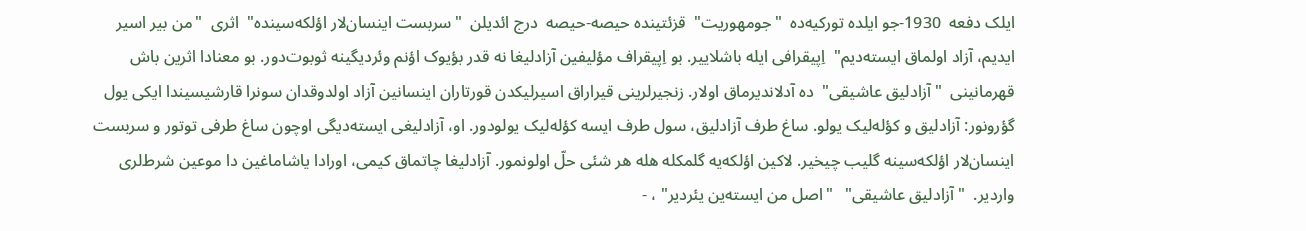ایلک دفعه  1930-جو ایلده تورکیه‌ده  "جومهوریت‌"  قزئتینده حیصه‌-حیصه  درج ائدیلن  "سربست اینسان‌لار اؤلکه‌سینده‌"  اثری  "من بیر اسیر ایدیم، آزاد اولماق ایسته‌دیم‌"  اِپیقرافی ایله باشلاییر. بو اِپیقراف مؤلیفین آزادلیغا نه قدر بؤیوک اؤنم وئردیگینه ثوبوت‌دور. بو معنادا اثرین باش قهرمانینی  "آزادلیق عاشیقی‌"  ده آدلاندیرماق اولار. زنجیرلرینی قیراراق اسیرلیکدن قورتاران اینسانین آزاد اولدوقدان سونرا قارشیسیندا ایکی یول گؤرونور: آزادلیق و کؤله‌لیک یولو. ساغ طرف آزادلیق، سول طرف ایسه کؤله‌لیک یولودور. او، آزادلیغی ایسته‌دیگی اوچون ساغ طرفی توتور و سربست اینسان‌لار اؤلکه‌سینه گلیب چیخیر. لاکین اؤلکه‌یه گلمکله هله هر شئی حلّ اولونمور. آزادلیغا چاتماق کیمی، اورادا یاشاماغین دا موعین شرط‌لری واردیر.  "آزادلیق عاشیقی‌"   "اصل من ایسته‌ین یئردیر‌" ، -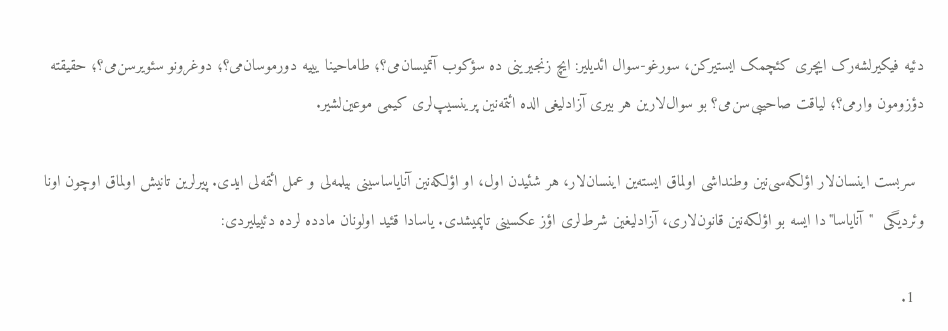دئیه فیکیرلشه‌رک ایچری کئچمک ایستیرکن، سورغو-سوال ائدیلیر: ایچ زنجیرینی ده سؤکوب آتمیسان‌می؟؛ طاماحینا یییه دورموسان‌می؟؛ دوغرونو سئویرسن‌می؟؛ حقیقته دؤزومون وارمی؟؛ لیاقت صاحیبی‌سن‌می؟ بو سوال‌لارین هر بیری آزادلیغی الده ائتمه‌نین پرینسیپ‌لری کیمی موعین‌لشیر.

  سربست اینسان‌لار اؤلکه‌سی‌نین وطنداشی اولماق ایسته‌ین اینسان‌لار، هر شئیدن اول، او اؤلکه‌نین آنایاساسینی بیلمه‌لی و عمل ائتمه‌لی ایدی. پیرلرین تانیش اولماق اوچون اونا وئردیگی  "آنایاسا"دا ایسه بو اؤلکه‌نین قانون‌لاری، آزادلیغین شرط‌لری اؤز عکسینی تاپمیشدی. یاسادا قئید اولونان مادده لرده دئییلیردی:

  1.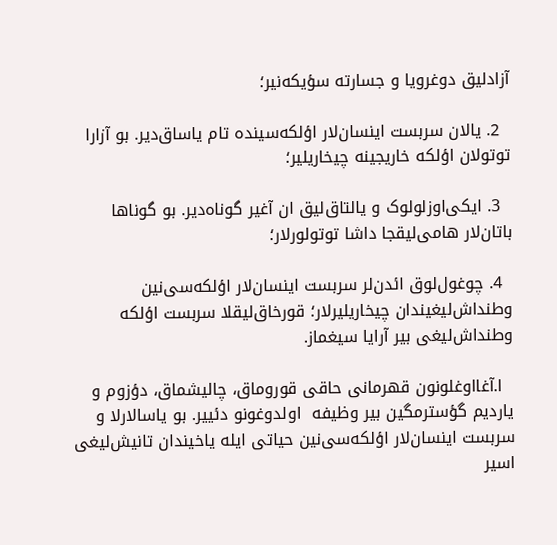آزادلیق دوغرویا و جسارته سؤیکه‌نیر؛

  2. یالان سربست اینسان‌لار اؤلکه‌سینده تام یاساق‌دیر. بو آزارا توتولان اؤلکه خاریجینه چیخاریلیر؛

  3. ایکی‌اوزلولوک و یالتاق‌لیق ان آغیر گوناه‌دیر. بو گوناها باتان‌لار هامی‌لیقجا داشا توتولورلار؛

  4. چوغول‌لوق ائدن‌لر سربست اینسان‌لار اؤلکه‌سی‌نین وطنداش‌لیغیندان چیخاریلیرلار؛ قورخاق‌لیقلا سربست اؤلکه وطنداش‌لیغی بیر آرایا سیغماز.

  ا.آغااوغلونون قهرمانی حاقی قوروماق، چالیشماق، دؤزوم و یاردیم گؤسترمگین بیر وظیفه  اولدوغونو دئییر. بو یاسالارلا و سربست اینسان‌لار اؤلکه‌سی‌نین حیاتی ایله یاخیندان تانیش‌لیغی اسیر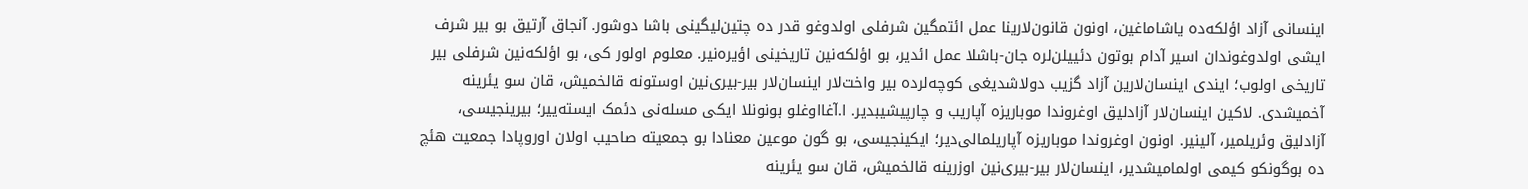اینسانی آزاد اؤلکه‌ده یاشاماغین، اونون قانون‌لارینا عمل ائتمگین شرفلی اولدوغو قدر ده چتین‌لیگینی باشا دوشور. آنجاق آرتیق بو بیر شرف ایشی اولدوغوندان اسیر آدام بوتون دئییلن‌لره جان-باشلا عمل ائدیر، بو اؤلکه‌نین تاریخینی اؤیره‌نیر. معلوم اولور کی، بو اؤلکه‌نین شرفلی بیر تاریخی اولوب؛ ایندی اینسان‌لارین آزاد گزیب دولاشدیغی کوچه‌لرده بیر واخت‌لار اینسان‌لار بیر-بیری‌نین اوستونه قالخمیش، قان سو یئرینه آخمیشدی. لاکین اینسان‌لار آزادلیق اوغروندا موباریزه آپاریب و چارپیشیبدیر. ا.آغااوغلو بونونلا ایکی مسله‌نی دئمک ایسته‌ییر؛ بیرینجیسی، آزادلیق وئریلمیر، آلینیر. اونون اوغروندا موباریزه آپاریلمالی‌دیر؛ ایکینجیسی، بو گون موعین معنادا بو جمعیته صاحیب اولان اوروپادا جمعیت هئچ ده بوگونکو کیمی اولمامیشدیر، اینسان‌لار بیر-بیری‌نین اوزرینه قالخمیش، قان سو یئرینه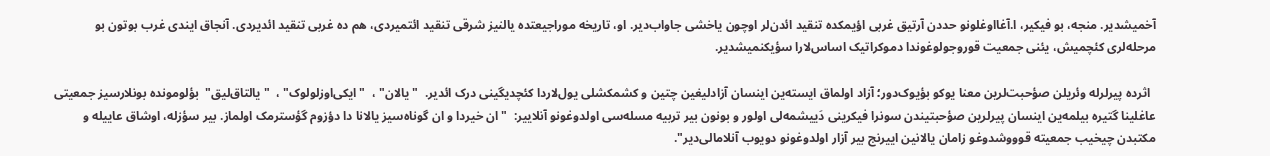آخمیشدیر. منجه، بو فیکیر، ا.آغااوغلونو حددن آرتیق غربی اؤیمکده تنقید ائدن‌لر اوچون یاخشی جاواب‌دیر. او، تاریخه موراجیعتده یالنیز شرقی تنقید ائتمیردی، هم ده غربی تنقید ائدیردی. آنجاق ایندی غرب بوتون بو مرحله‌لری کئچمیش، یئنی جمعیت قوروجولوغوندا دموکراتیک اساس‌لارا سؤیکنمیشدیر.

  اثرده پیرلرله وئریلن صؤحبت‌لرین معنا یوکو بؤیوک‌دور؛ آزاد اولماق ایسته‌ین اینسان آزادلیغین چتین و کشمکشلی یول‌لاردا کئچدیگینی درک ائدیر.  "یالان‌" ،  "ایکی‌اوزلولوک‌" ،  "یالتاق‌لیق"  بؤلومونده بونلارسیز جمعیتی عاغلینا گتیره بیلمه‌ین اینسان پیرلرین صؤحبتیندن سونرا فیکرینی دَییشمه‌لی اولور و بونون بیر تربیه مسله‌سی اولدوغونو آنلاییر:  "ان خیردا و ان گوناه‌سیز یالانا دا دؤزوم گؤسترمک اولماز. بیر سؤزله، اوشاق عاییله و مکتبدن چیخیب جمعیته قوووشدوغو زامان یالانین اییرنج بیر آزار اولدوغونو دویوب آنلامالی‌دیر‌".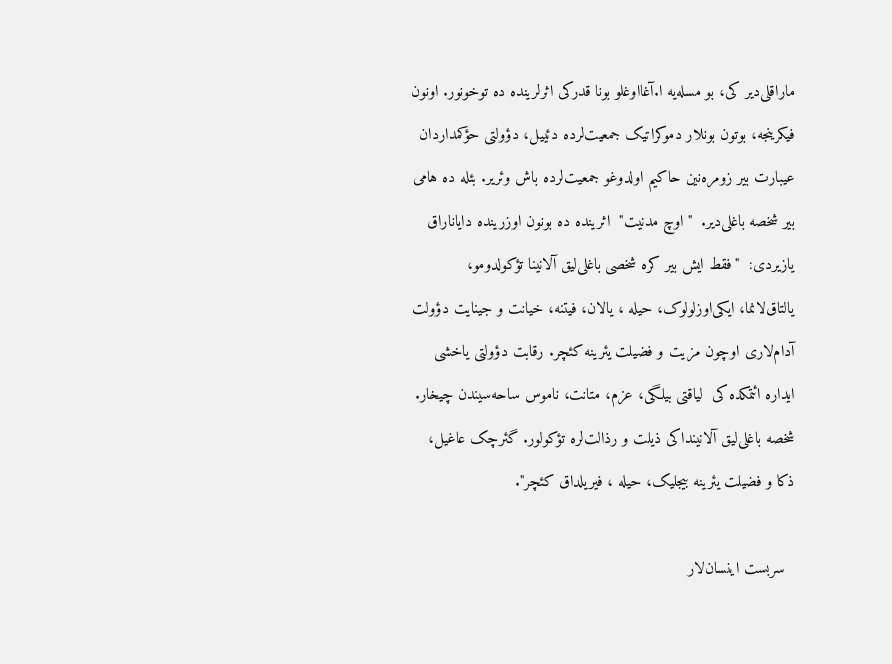ماراقلی‌دیر کی، بو مسله‌یه ا.آغااوغلو بونا قدرکی اثرلرینده ده توخونور. اونون فیکرینجه، بوتون بونلار دموکراتیک جمعیت‌لرده دئییل، دؤولتی حؤکمداردان عیبارت بیر زومره‌نین حاکیم اولدوغو جمعیت‌لرده باش وئریر. بئله ده هامی بیر شخصه باغلی‌دیر.  "اوچ مدنیت‌"  اثرینده ده بونون اوزرینده دایاناراق یازیردی:  "فقط ایش بیر کره شخصی باغلی‌لیق آلانینا تؤکولدومو، یالتاق‌لانما، ایکی‌اوزلولوک، حیله ، یالان، فیتنه، خیانت و جینایت دؤولت آدام‌لاری اوچون مزیت و فضیلت یئرینه کئچر. رقابت دؤولتی یاخشی ایداره ائتمکده کی  لیاقتی بیلگی، عزم، متانت، ناموس ساحه‌سیندن چیخار. شخصه باغلی‌لیق آلانینداکی ذیلت و رذالت‌لره تؤکولور. گئرچک عاغیل، ذکا و فضیلت یئرینه بیجلیک، حیله ، فیریلداق کئچر‌".

  سربست اینسان‌لار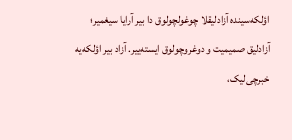اؤلکه‌سینده آزادلیقلا چوغولچولوق دا بیر آرایا سیغمیر؛ آزادلیق صمیمیت و دوغروچولوق ایسته‌ییر. آزاد بیر اؤلکه‌یه خبرچی‌لیک،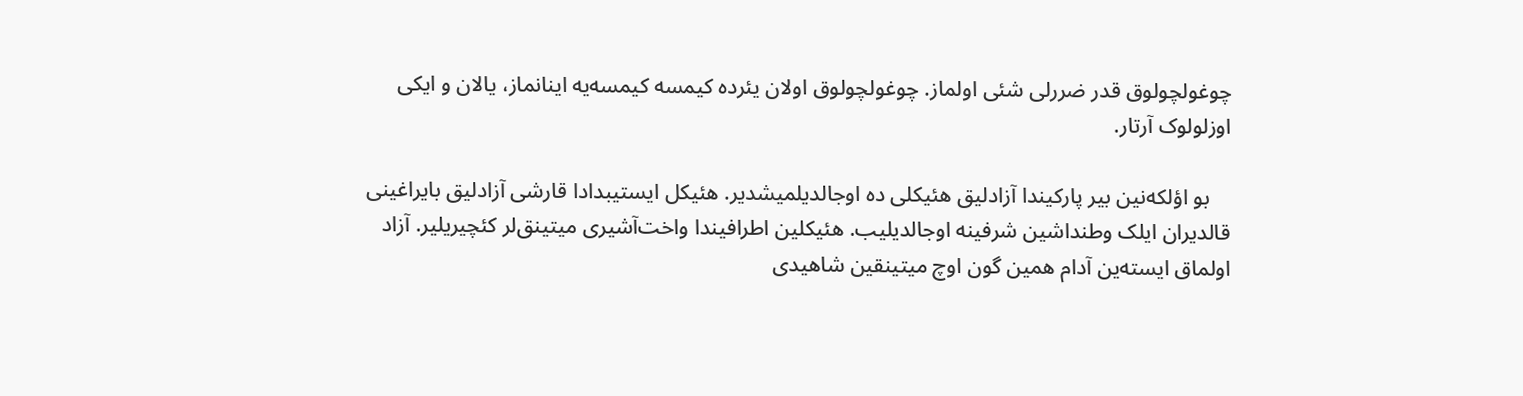چوغولچولوق قدر ضررلی شئی اولماز. چوغولچولوق اولان یئرده کیمسه کیمسه‌یه اینانماز، یالان و ایکی ا‌وزلولوک آرتار.

    بو اؤلکه‌نین بیر پارکیندا آزادلیق هئیکلی ده اوجالدیلمیشدیر. هئیکل ایستیبدادا قارشی آزادلیق بایراغینی قالدیران ایلک وطنداشین شرفینه اوجالدیلیب. هئیکلین اطرافیندا واخت‌آشیری میتینق‌لر کئچیریلیر. آزاد اولماق ایسته‌ین آدام همین گون اوچ میتینقین شاهیدی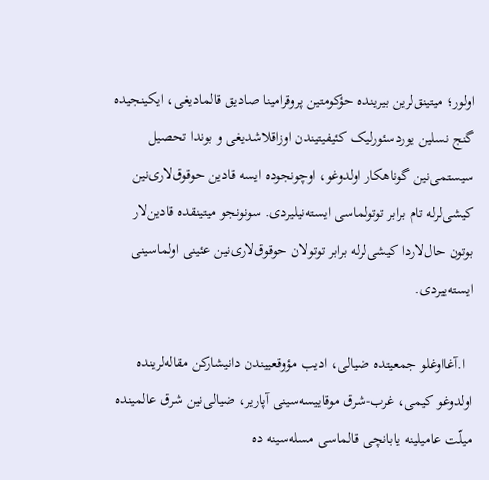اولور؛ میتینق‌لرین بیرینده حؤکومتین پروقرامینا صادیق قالمادیغی، ایکینجیده گنج نسلین یوردسئورلیک کئیفیتیندن اوزاقلاشدیغی و بوندا تحصیل سیستمی‌نین گوناهکار اولدوغو، اوچونجوده ایسه قادین حوقوق‌لاری‌نین کیشی‌لرله تام برابر توتولماسی ایسته‌نیلیردی. سونونجو میتینقده قادین‌لار بوتون حال‌لاردا کیشی‌لرله برابر توتولان حوقوق‌لاری‌نین عئینی اولماسینی ایسته‌ییردی.

  ا.آغااوغلو جمعیتده ضیالی، ادیب مؤوقعییندن دانیشارکن مقاله‌لرینده اولدوغو کیمی، غرب-شرق موقاییسه‌سینی آپاریر، ضیالی‌نین شرق عالمینده میلّت عامیلینه یابانچی قالماسی مسله‌سینه ده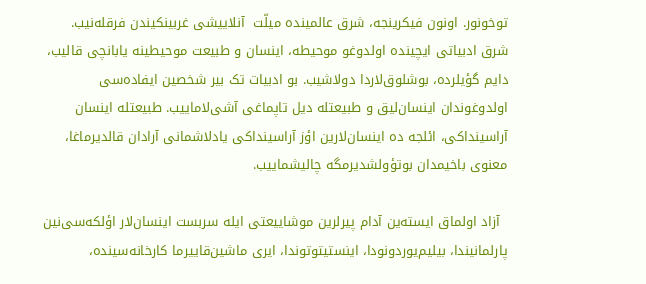توخونور. اونون فیکرینجه، شرق عالمینده میلّت  آنلاییشی غربینکیندن فرقله‌نیب. شرق ادبیاتی ایچینده اولدوغو موحیطه، اینسان و طبیعت موحیطینه یابانچی قالیب، دایم گؤیلرده، بوشلوق‌لاردا دولاشیب. بو ادبیات تک بیر شخصین ایفاده‌سی اولدوغوندان اینسان‌لیق و طبیعتله دیل تاپماغی آشی‌لاماییب. طبیعتله اینسان آراسینداکی، ائلجه ده اینسان‌لارین اؤز آراسینداکی یادلاشمانی آرادان قالدیرماغا، معنوی باخیمدان بوتؤولشدیرمگه چالیشماییب.

  آزاد اولماق ایسته‌ین آدام پیرلرین موشاییعتی ایله سربست اینسان‌لار اؤلکه‌سی‌نین پارلمانیندا، بیلیم‌یوردونودا، اینستیتوتوندا، ایری ماشین‌قاییرما کارخانه‌سینده،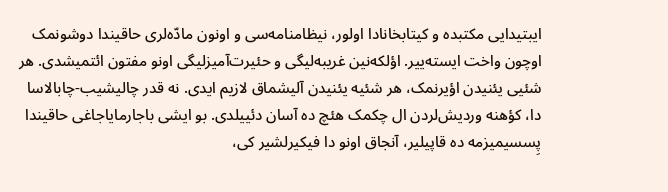ایبتیدایی مکتبده و کیتابخانادا اولور، نیظامنامه‌سی و اونون مادّه‌لری حاقیندا دوشونمک اوچون واخت ایسته‌ییر. اؤلکه‌نین غریبه‌لیگی و حئیرت‌آمیزلیگی اونو مفتون ائتمیشدی. هر شئیی یئنیدن اؤیرنمک، هر شئیه یئنیدن آلیشماق لازیم ایدی. نه قدر چالیشیب-چابالاسا دا، کؤهنه وردیش‌لردن ال چکمک هئچ ده آسان دئییلدی. بو ایشی باجارمایاجاغی حاقیندا پِسسیمیزمه ده قاپیلیر، آنجاق اونو دا فیکیرلشیر کی،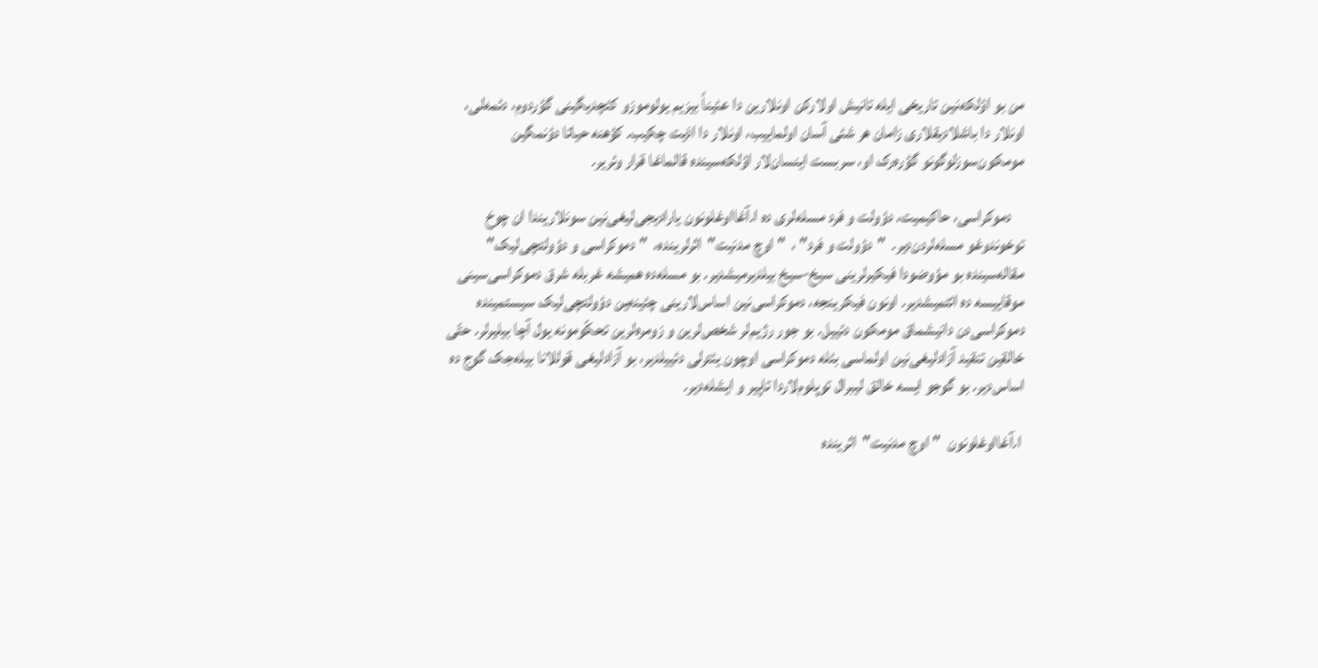من بو اؤلکه‌نین تاریخی ایله تانیش اولارکن اونلارین دا عئیناً بیزیم یولوموزو کئچدیگینی گؤردوم، دئمه‌لی، اونلار دا باشلادیقلاری زامان هر شئی آسان اولماییب، اونلار دا اذیت چکیب. کؤهنه حیاتا دؤنمگین مومکون‌سوزلوگونو گؤره‌رک او، سربست اینسان‌لار اؤلکه‌سینده قالماغا قرار وئریر.

    دموکراسی، حاکیمیت، دؤولت و فرد مسله‌لری ده ا.آغااوغلونون یارادیجی‌لیغی‌نین سونلاریندا ان چوخ توخوندوغو مسله‌لردن‌دیر.  "دؤولت و فرد‌" ،  "اوچ مدنیت‌"  اثرلرینده،  "دموکراسی و دؤولتچی‌لیک‌"  مقاله‌سینده بو مؤوضودا فیکیرلرینی سیخ-سیخ بیلدیرمیشدیر. بو مسله‌ده همیشه غربله شرق دموکراسی‌سینی موقاییسه‌ ده ائتمیشدیر. اونون فیکرینجه، دموکراسی‌نین اساس‌لارینی چئینه‌ین دؤولتچی‌لیک سیستمینده دموکراسی‌دن دانیشماق مومکون دئییل. بو جور رژیم‌لر شخص‌لرین و زومره‌لرین تحکّومونه یول آچا بیلیرلر. حتّی خالقین تنقید آزادلیغی‌نین اولماسی بئله دموکراسی اوچون یئترلی دئییلدیر، بو آزادلیغی قوللانا بیله‌جک گوج ده اساس‌دیر. بو گوجو ایسه خالق لیبرال توپلوم‌لاردا تاپیر و ایشله‌دیر.

 ا.آغااوغلونون  "اوچ مدنیت‌"  اثرینده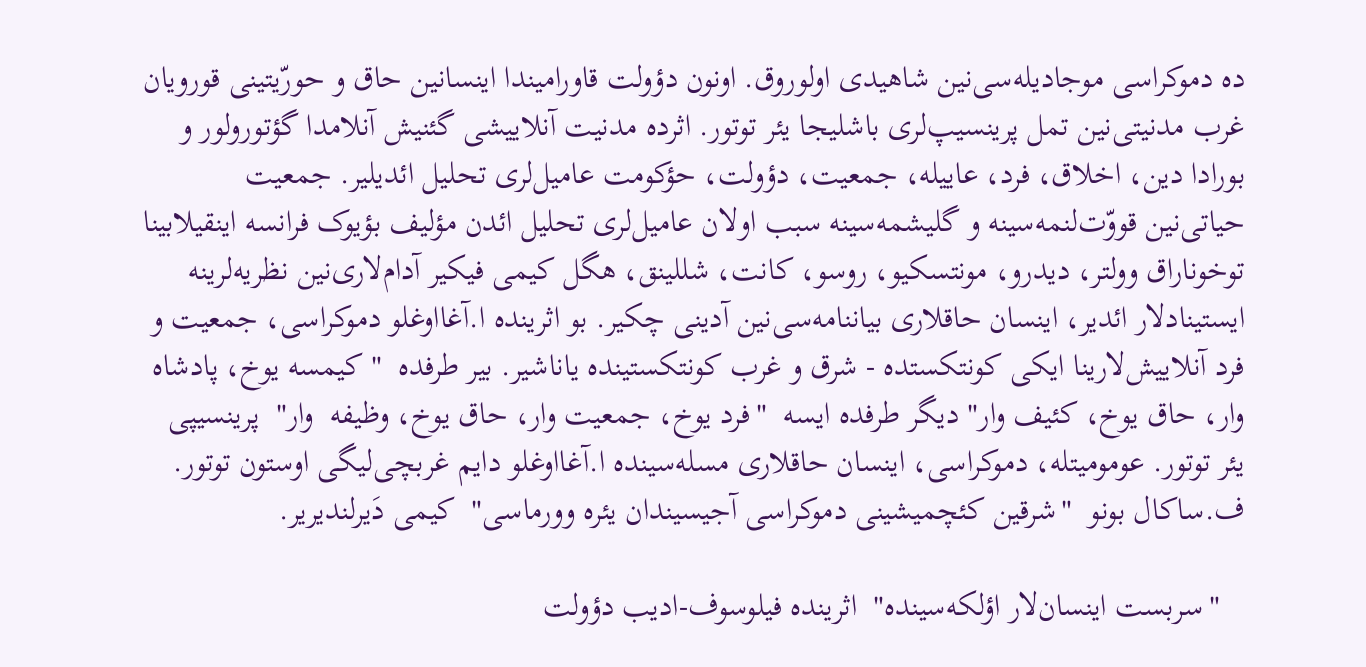ده دموکراسی موجادیله‌سی‌نین شاهیدی اولوروق. اونون دؤولت قاورامیندا اینسانین حاق و حورّیتینی قورویان غرب مدنیتی‌نین تمل پرینسیپ‌لری باشلیجا یئر توتور. اثرده مدنیت آنلاییشی گئنیش آنلامدا گؤتورولور و بورادا دین، اخلاق، فرد، عاییله، جمعیت، دؤولت، حؤکومت عامیل‌لری تحلیل ائدیلیر. جمعیت حیاتی‌نین قووّت‌لنمه‌سینه و گلیشمه‌سینه سبب اولان عامیل‌لری تحلیل ائدن مؤلیف بؤیوک فرانسه اینقیلابینا توخوناراق وولتر، دیدرو، مونتسکیو، روسو، کانت، شللینق، هگل کیمی فیکیر آدام‌لاری‌نین نظریه‌لرینه ایستینادلار ائدیر، اینسان حاقلاری بیاننامه‌سی‌نین آدینی چکیر. بو اثرینده ا.آغااوغلو دموکراسی، جمعیت و فرد آنلاییش‌لارینا ایکی کونتکستده - شرق و غرب کونتکستینده یاناشیر. بیر طرفده  "کیمسه یوخ، پادشاه وار، حاق یوخ، کئیف وار" دیگر طرفده ایسه  "فرد یوخ، جمعیت وار، حاق یوخ، وظیفه  وار‌"  پرینسیپی یئر توتور. عومومیتله، دموکراسی، اینسان حاقلاری مسله‌سینده ا.آغااوغلو دایم غربچی‌لیگی اوستون توتور. ف.ساکال بونو  "شرقین کئچمیشینی دموکراسی آجیسیندان یئره وورماسی‌"  کیمی دَیرلندیریر.

   "سربست اینسان‌لار اؤلکه‌سینده‌"  اثرینده فیلوسوف-ادیب دؤولت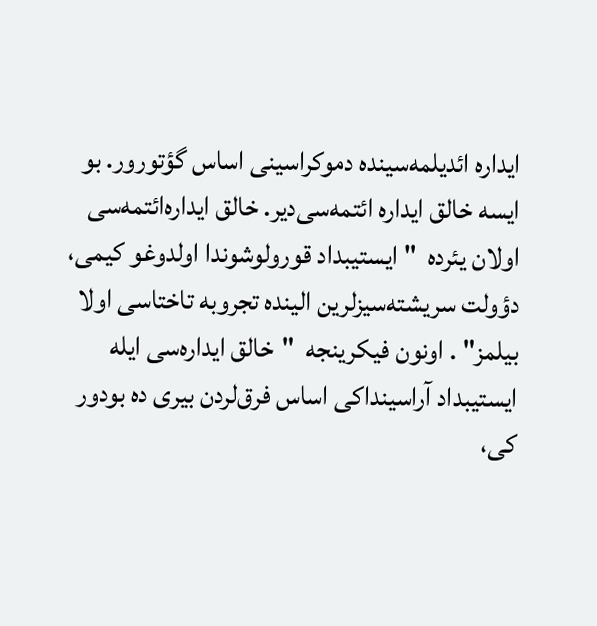ایداره ائدیلمه‌سینده دموکراسینی اساس گؤتورور. بو ایسه خالق ایداره ائتمه‌سی‌دیر. خالق ایداره‌ائتمه‌سی اولان یئرده  "ایستیبداد قورولوشوندا اولدوغو کیمی، دؤولت سریشته‌سیزلرین الینده تجروبه تاختاسی اولا بیلمز‌" . اونون فیکرینجه  "خالق ایداره‌سی ایله ایستیبداد آراسینداکی اساس فرق‌لردن بیری ده بودور کی،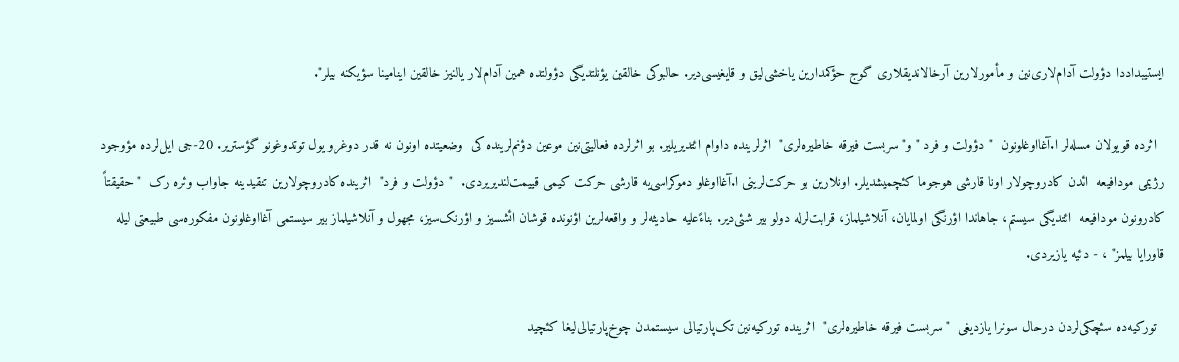ایستیبداددا دؤولت آدام‌لاری‌نین و مأمورلارین آرخالاندیقلاری گوج حؤکمدارین یاخشی‌لیق و قایغیسی‌دیر. حالبوکی خالقین یؤنلتدیگی دؤولتده همین آدام‌لار یالنیز خالقین اینامینا سؤیکنه بیلر".

  اثرده قویولان مسله‌لر ا.آغااوغلونون  "دؤولت و فرد " و"سربست فیرقه خاطیره‌لری‌"  اثرلرینده داوام ائتدیریلیر. بو اثرلرده فعالیتی‌نین موعین دؤنم‌لرینده کی  وضعیتده اونون نه قدر دوغرو یول توتدوغونو گؤستریر. 20-جی ایل‌لرده مؤوجود رژیمی مودافیعه  ائدن کادروچولار اونا قارشی هوجوما کئچمیشدیلر. اونلارین بو حرکت‌لرینی ا.آغااوغلو دموکراسی‌یه قارشی حرکت کیمی قییمت‌لندیریردی.  "دؤولت و فرد‌"  اثرینده کادروچولارین تنقیدینه جاواب وئره رک  "حقیقتاً کادرونون مودافیعه  ائتدیگی سیستم، جاهاندا اؤرنگی اولمایان، آنلاشیلماز، قرابت‌لرله دولو بیر شئی‌دیر. بناءًعلیه حادیثه‌لر و واقعه‌لرین اؤنونده قوشان ائشسیز و اؤرنک‌سیز، مجهول و آنلاشیلماز بیر سیستمی آغااوغلونون مفکوره‌‌سی طبیعتی لیله قاورایا بیلمز‌" ، - دئیه یازیردی.

  تورکیه‌ده سئچکی‌لردن درحال سونرا یازدیغی  "سربست فیرقه خاطیره‌لری‌"  اثرینده تورکیه‌نین تک‌پارتیالی سیستمدن چوخ‌پارتیالی‌لیغا کئچید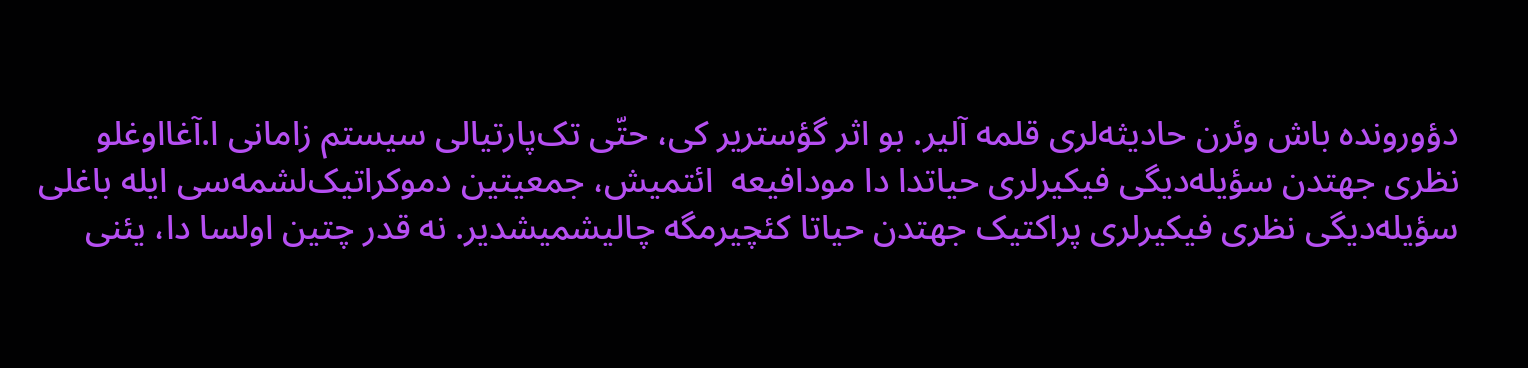دؤورونده باش وئرن حادیثه‌لری قلمه آلیر. بو اثر گؤستریر کی، حتّی تک‌پارتیالی سیستم زامانی ا.آغااوغلو نظری جهتدن سؤیله‌دیگی فیکیرلری حیاتدا دا مودافیعه  ائتمیش، جمعیتین دموکراتیک‌لشمه‌سی ایله باغلی سؤیله‌دیگی نظری فیکیرلری پراکتیک جهتدن حیاتا کئچیرمگه چالیشمیشدیر. نه قدر چتین اولسا دا، یئنی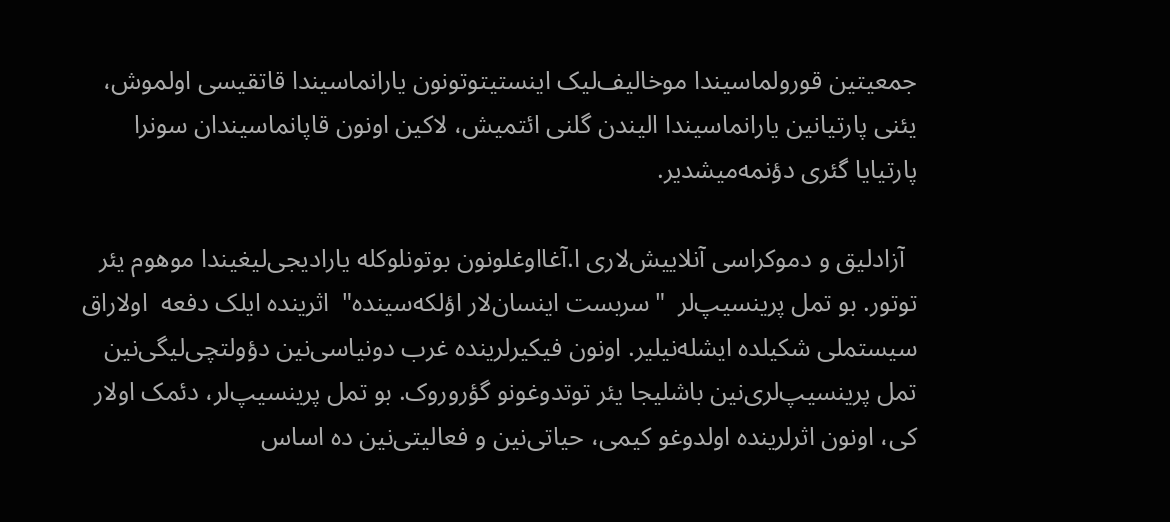جمعیتین قورولماسیندا موخالیف‌لیک اینستیتوتونون یارانماسیندا قاتقیسی اولموش، یئنی پارتیانین یارانماسیندا الیندن گلنی ائتمیش، لاکین اونون قاپانماسیندان سونرا پارتیایا گئری دؤنمه‌میشدیر.

  آزادلیق و دموکراسی آنلاییش‌لاری ا.آغااوغلونون بوتونلوکله یارادیجی‌لیغیندا موهوم یئر توتور. بو تمل پرینسیپ‌لر  "سربست اینسان‌لار اؤلکه‌سینده‌"  اثرینده ایلک دفعه  اولاراق سیستملی شکیلده ایشله‌نیلیر. اونون فیکیرلرینده غرب دونیاسی‌نین دؤولتچی‌لیگی‌نین تمل پرینسیپ‌لری‌نین باشلیجا یئر توتدوغونو گؤروروک. بو تمل پرینسیپ‌لر، دئمک اولار کی، اونون اثرلرینده اولدوغو کیمی، حیاتی‌نین و فعالیتی‌نین ده اساس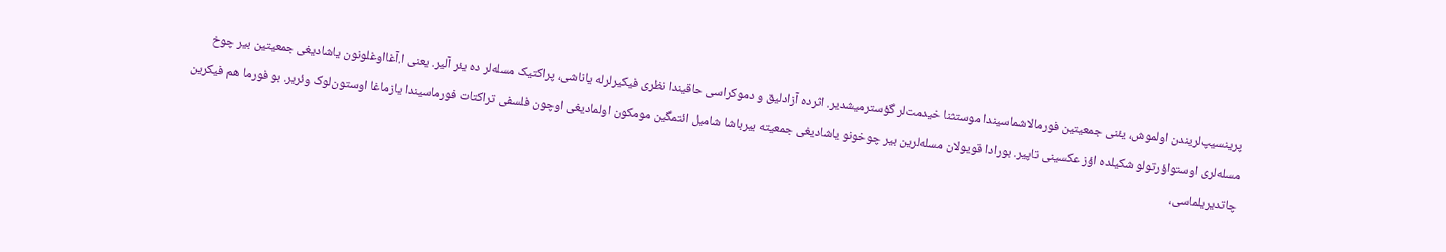پرینسیپ‌لریندن اولموش، یئنی جمعیتین فورمالاشماسیندا موستثنا خیدمت‌لر گؤسترمیشدیر. اثرده آزادلیق و دموکراسی حاقیندا نظری فیکیرلرله یاناشی، پراکتیک مسله‌لر ده یئر آلیر. یعنی ا.آغااوغلونون یاشادیغی جمعیتین بیر چوخ مسله‌لری اوستواؤرتولو شکیلده اؤز عکسینی تاپیر. بورادا قویولان مسله‌لرین بیر چوخونو یاشادیغی جمعیته بیرباشا شامیل ائتمگین مومکون اولمادیغی اوچون فلسفی تراکتات فورماسیندا یازماغا اوستون‌لوک وئریر. بو فورما هم فیکرین چاتدیریلماسی،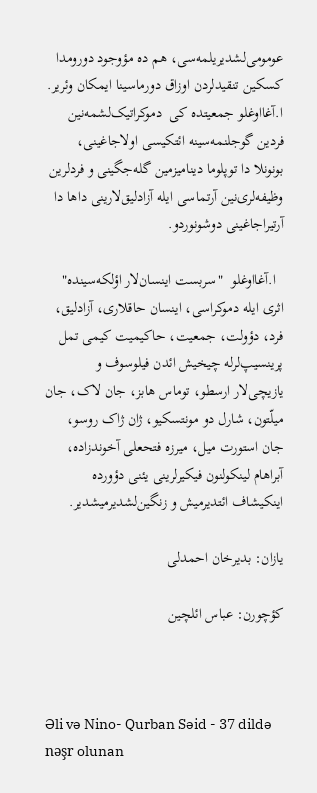عومومی‌لشدیریلمه‌سی، هم ده مؤوجود دورومدا کسکین تنقیدلردن اوزاق دورماسینا ایمکان وئریر. ا.آغااوغلو جمعیتده کی  دموکراتیک‌لشمه‌نین فردین گوجلنمه‌سینه ائتکیسی اولاجاغینی، بونونلا دا توپلوما دینامیزمین گله‌جگینی و فردلرین وظیفه‌لری‌نین آرتماسی ایله آزادلیق‌لارینی داها دا آرتیراجاغینی دوشونوردو.

  ا.آغااوغلو  "سربست اینسان‌لار اؤلکه‌سینده‌"  اثری ایله دموکراسی، اینسان حاقلاری، آزادلیق، فرد، دؤولت، جمعیت، حاکیمیت کیمی تمل پرینسیپ‌لرله چیخیش ائدن فیلوسوف و یازیچی‌لار ارسطو، توماس هابز، جان لاک، جان میلّتون، شارل دو مونتسکیو، ژان ژاک روسو، جان استورت میل، میرزه فتحعلی آخوندزاده، آبراهام لینکولنون فیکیرلرینی یئنی دؤورده اینکیشاف ائتدیرمیش و زنگین‌لشدیرمیشدیر.

یازان: بدیرخان احمدلی

کؤچورن: عباس ائلچین



Əli və Nino- Qurban Səid - 37 dildə nəşr olunan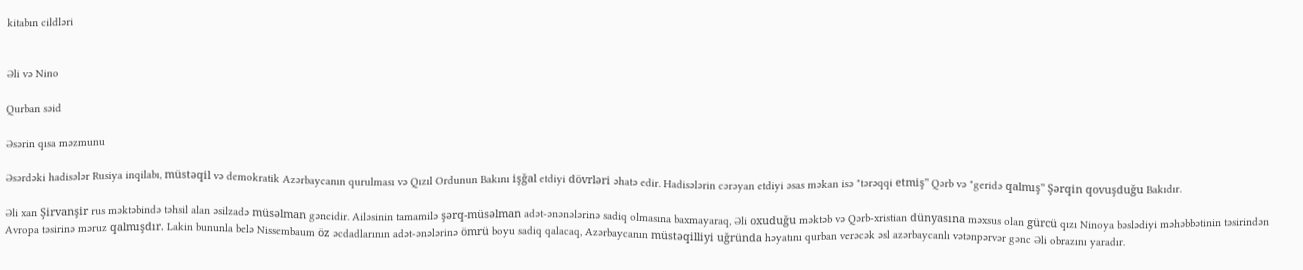kitabın cildləri


Əli və Nino

Qurban səid

Əsərin qısa məzmunu

Əsərdəki hadisələr Rusiya inqilabı, müstəqil və demokratik Azərbaycanın qurulması və Qızıl Ordunun Bakını işğal etdiyi dövrləri əhatə edir. Hadisələrin cərəyan etdiyi əsas məkan isə "tərəqqi etmiş" Qərb və "geridə qalmış" Şərqin qovuşduğu Bakıdır.

Əli xan Şirvanşir rus məktəbində təhsil alan əsilzadə müsəlman gəncidir. Ailəsinin tamamilə şərq-müsəlman adət-ənənələrinə sadiq olmasına baxmayaraq, Əli oxuduğu məktəb və Qərb-xristian dünyasına məxsus olan gürcü qızı Ninoya bəslədiyi məhəbbətinin təsirindən Avropa təsirinə məruz qalmışdır. Lakin bununla belə Nissembaum öz əcdadlarının adət-ənələrinə ömrü boyu sadiq qalacaq, Azərbaycanın müstəqilliyi uğründa həyatını qurban verəcək əsl azərbaycanlı vətənpərvər gənc Əli obrazını yaradır.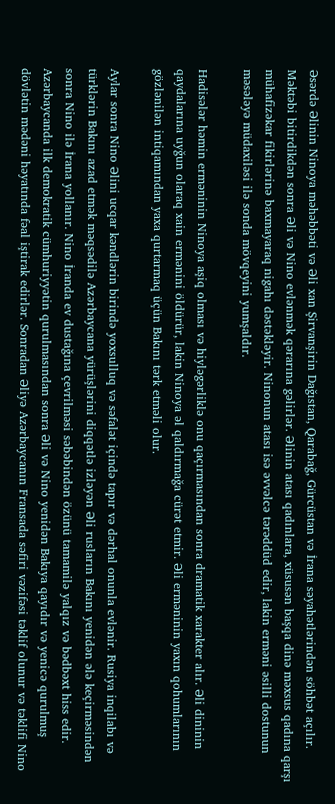Əsərdə Əlinin Ninoya məhəbbəti və Əli xan Şirvanşirin Dağıstan, Qarabağ, Gürcüstan və İrana səyahətlərindən söhbət açılır. Məktəbi bitirdikdən sonra Əli və Nino evlənmək qərarına gəlirlər. Əlinin atası qadınlara, xüsusən başqa dinə məxsus qadına qarşı mühafizəkar fikirlərinə baxmayaraq nigahı dəstəkləyir. Ninonun atası isə əvvəlcə tərəddüd edir, lakin erməni əsilli dostunun məsələyə müdaxiləsi ilə sonda mövqeyini yumşaldır.

Hadisələr həmin erməninin Ninoya aşiq olması və hiyləgərliklə onu qaçırmasından sonra dramatik xarakter alır. Əli dininin qaydalarına uyğun olaraq xain ermənini öldürür, lakin Ninoya əl qaldırmağa cürət etmir. Əli erməninin yaxın qohumlarının gözlənilən intiqamından yaxa qurtarmaq üçün Bakını tərk etməli olur.

Aylar sonra Nino Əlini ucqar kəndlərin birində yoxsulluq və səfalət içində tapır və dərhal onunla evlənir. Rusiya inqilabı və türklərin Bakını azad etmək məqsədilə Azərbaycana yürüşlərini diqqətlə izləyən Əli rusların Bakını yenidən ələ keçirməsindən sonra Nino ilə İrana yollanır. Nino İranda ev dustağına çevrilməsi səbəbindən özünü tamamilə yalqız və bədbəxt hiss edir. Azərbaycanda ilk demokratik cümhuriyyətin qurulmasından sonra Əli və Nino yenidən Bakıya qayıdır və yenicə qurulmuş dövlətin mədəni həyatında fəal iştirak edirlər. Sonradan Əliyə Azərbaycanın Fransada səfiri vəzifəsi təklif olunur və təklifi Nino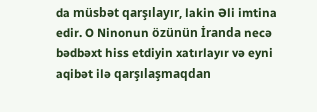da müsbət qarşılayır, lakin Əli imtina edir. O Ninonun özünün İranda necə bədbəxt hiss etdiyin xatırlayır və eyni aqibət ilə qarşılaşmaqdan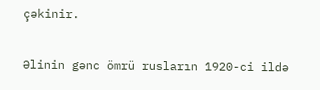çəkinir.

Əlinin gənc ömrü rusların 1920-ci ildə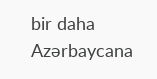bir daha Azərbaycana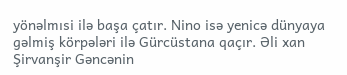yönəlmısi ilə başa çatır. Nino isə yenicə dünyaya gəlmiş körpələri ilə Gürcüstana qaçır. Əli xan Şirvanşir Gəncənin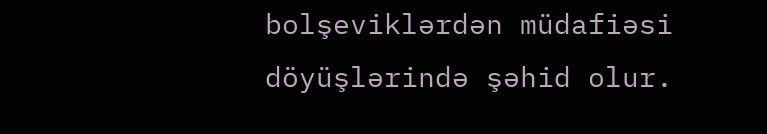bolşeviklərdən müdafiəsi döyüşlərində şəhid olur.